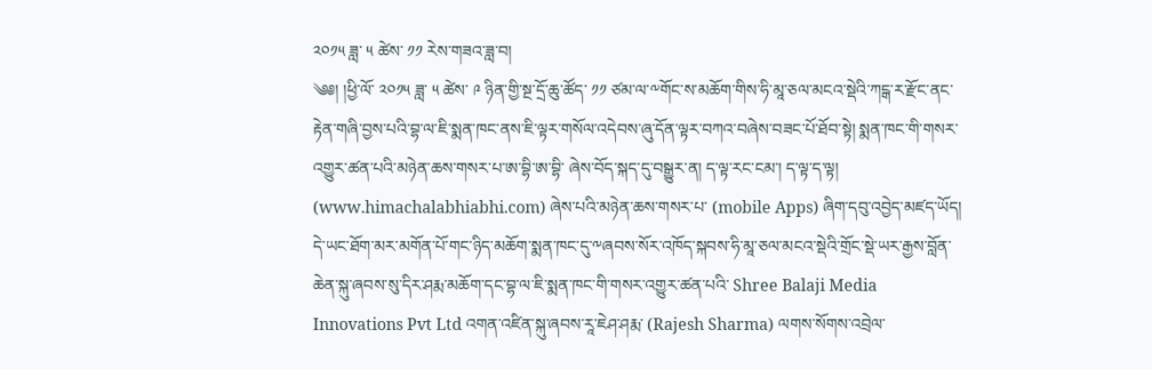༢༠༡༥ ཟླ་ ༥ ཚེས་ ༡༡ རེས་གཟའ་ཟླ་བ།
༄༅། །ཕྱི་ལོ་ ༢༠༡༥ ཟླ་ ༥ ཚེས་ ༩ ཉིན་གྱི་སྔ་དྲོ་ཆུ་ཚོད་ ༡༡ ཙམ་ལ་༸གོང་ས་མཆོག་གིས་ཧི་མཱ་ཅལ་མངའ་སྡེའི་ཀངྒ་ར་རྫོང་ནང་རྟེན་གཞི་བྱས་པའི་བྷ་ལ་ཇི་སྨན་ཁང་ནས་ཇི་ལྟར་གསོལ་འདེབས་ཞུ་དོན་ལྟར་བཀའ་བཞེས་བཟང་པོ་ཐོབ་སྟེ། སྨན་ཁང་གི་གསར་འགྱུར་ཚན་པའི་མཉེན་ཆས་གསར་པ་ཨ་བྷི་ཨ་བྷི་ ཞེས་བོད་སྐད་དུ་བསྒྱུར་ན། ད་ལྟ་རང་ངམ་། ད་ལྟ་ད་ལྟ། (www.himachalabhiabhi.com) ཞེས་པའི་མཉེན་ཆས་གསར་པ་ (mobile Apps) ཞིག་དབུ་འབྱེད་མཛད་ཡོད། དེ་ཡང་ཐོག་མར་མགོན་པོ་གང་ཉིད་མཆོག་སྨན་ཁང་དུ་༸ཞབས་སོར་འཁོད་སྐབས་ཧི་མཱ་ཅལ་མངའ་སྡེའི་གྲོང་སྡེ་ཡར་རྒྱས་བློན་ཆེན་སྐུ་ཞབས་སུ་དིར་ཤརྨ་མཆོག་དང་བྷ་ལ་ཇི་སྨན་ཁང་གི་གསར་འགྱུར་ཚན་པའི་ Shree Balaji Media Innovations Pvt Ltd འགན་འཛིན་སྐུ་ཞབས་རཱ་ཇེཤ་ཤརྨ་ (Rajesh Sharma) ལགས་སོགས་འབྲེལ་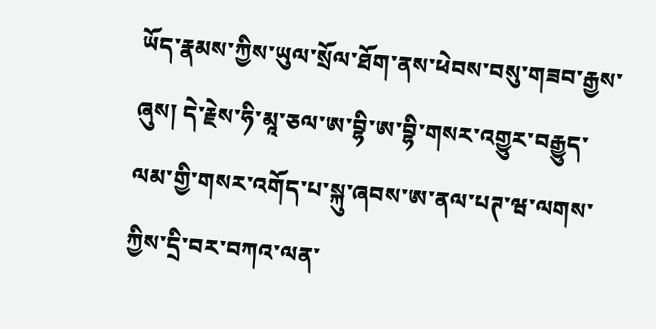ཡོད་རྣམས་ཀྱིས་ཡུལ་སྲོལ་ཐོག་ནས་ཕེབས་བསུ་གཟབ་རྒྱས་ཞུས། དེ་རྗེས་ཧི་མཱ་ཅལ་ཨ་བྷི་ཨ་བྷི་གསར་འགྱུར་བརྒྱུད་ལམ་གྱི་གསར་འགོད་པ་སྐུ་ཞབས་ཨ་ནལ་པཊ་ཝ་ལགས་ཀྱིས་དྲི་བར་བཀའ་ལན་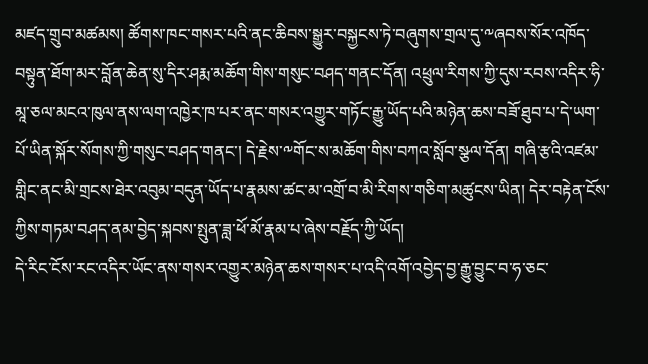མཛད་གྲུབ་མཚམས། ཚོགས་ཁང་གསར་པའི་ནང་ཆིབས་སྒྱུར་བསྐྱངས་ཏེ་བཞུགས་གྲལ་དུ་༸ཞབས་སོར་འཁོད་བསྟུན་ཐོག་མར་བློན་ཆེན་སུ་དིར་ཤརྨ་མཆོག་གིས་གསུང་བཤད་གནང་དོན། འཕྲུལ་རིགས་ཀྱི་དུས་རབས་འདིར་ཧི་མཱ་ཅལ་མངའ་ཁུལ་ནས་ལག་འཁྱེར་ཁ་པར་ནང་གསར་འགྱུར་གཏོང་རྒྱུ་ཡོད་པའི་མཉེན་ཆས་བཟོ་ཐུབ་པ་དེ་ཡག་པོ་ཡིན་སྐོར་སོགས་ཀྱི་གསུང་བཤད་གནང་། དེ་རྗེས་༸གོང་ས་མཆོག་གིས་བཀའ་སློབ་སྩལ་དོན། གཞི་རྩའི་འཛམ་གླིང་ནང་མི་གྲངས་ཐེར་འབུམ་བདུན་ཡོད་པ་རྣམས་ཚང་མ་འགྲོ་བ་མི་རིགས་གཅིག་མཚུངས་ཡིན། དེར་བརྟེན་ངོས་ཀྱིས་གཏམ་བཤད་ནམ་བྱེད་སྐབས་སྤུན་ཟླ་ཕོ་མོ་རྣམ་པ་ཞེས་བརྗོད་ཀྱི་ཡོད།
དེ་རིང་ངོས་རང་འདིར་ཡོང་ནས་གསར་འགྱུར་མཉེན་ཆས་གསར་པ་འདི་འགོ་འབྱེད་བྱ་རྒྱུ་བྱུང་བ་ཧ་ཅང་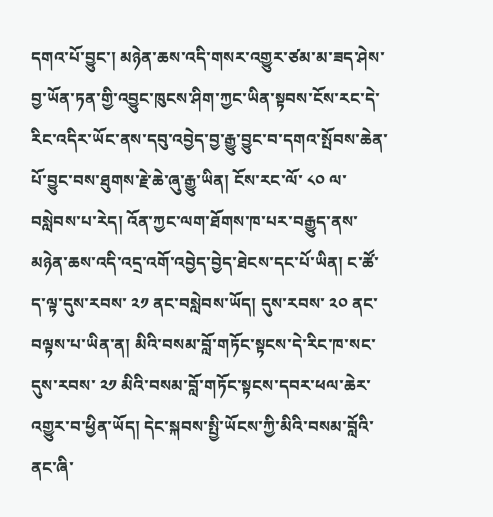དགའ་པོ་བྱུང་། མཉེན་ཆས་འདི་གསར་འགྱུར་ཙམ་མ་ཟད་ཤེས་བྱ་ཡོན་ཏན་གྱི་འབྱུང་ཁུངས་ཤིག་ཀྱང་ཡིན་སྟབས་ངོས་རང་དེ་རིང་འདིར་ཡོང་ནས་དབུ་འབྱེད་བྱ་རྒྱུ་བྱུང་བ་དགའ་སྤོབས་ཆེན་པོ་བྱུང་བས་ཐུགས་རྗེ་ཆེ་ཞུ་རྒྱུ་ཡིན། ངོས་རང་ལོ་ ༨༠ ལ་བསླེབས་པ་རེད། འོན་ཀྱང་ལག་ཐོགས་ཁ་པར་བརྒྱུད་ནས་མཉེན་ཆས་འདི་འདྲ་འགོ་འབྱེད་བྱེད་ཐེངས་དང་པོ་ཡིན། ང་ཚོ་ད་ལྟ་དུས་རབས་ ༢༡ ནང་བསླེབས་ཡོད། དུས་རབས་ ༢༠ ནང་བལྟས་པ་ཡིན་ན། མིའི་བསམ་བློ་གཏོང་སྟངས་དེ་རིང་ཁ་སང་དུས་རབས་ ༢༡ མིའི་བསམ་བློ་གཏོང་སྟངས་དབར་ཕལ་ཆེར་འགྱུར་བ་ཕྱིན་ཡོད། དེང་སྐབས་སྤྱི་ཡོངས་ཀྱི་མིའི་བསམ་བློའི་ནང་ཞི་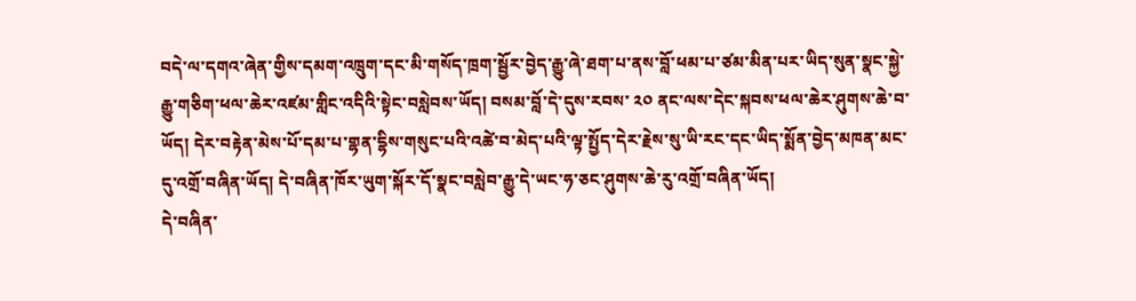བདེ་ལ་དགའ་ཞེན་གྱིས་དམག་འཁྲུག་དང་མི་གསོད་ཁྲག་སྦྱོར་བྱེད་རྒྱུ་ཞེ་ཐག་པ་ནས་བློ་ཕམ་པ་ཙམ་མིན་པར་ཡིད་སུན་སྣང་སྐྱེ་རྒྱུ་གཅིག་ཕལ་ཆེར་འཛམ་གླིང་འདིའི་སྟེང་བསླེབས་ཡོད། བསམ་བློ་དེ་དུས་རབས་ ༢༠ ནང་ལས་དེང་སྐབས་ཕལ་ཆེར་ཤུགས་ཆེ་བ་ཡོད། དེར་བརྟེན་མེས་པོ་དམ་པ་གྷན་དྷིས་གསུང་པའི་འཚེ་བ་མེད་པའི་ལྟ་སྤྱོད་དེར་རྗེས་སུ་ཡི་རང་དང་ཡིད་སྨོན་བྱེད་མཁན་མང་དུ་འགྲོ་བཞིན་ཡོད། དེ་བཞིན་ཁོར་ཡུག་སྐོར་དོ་སྣང་བསླེབ་རྒྱུ་དེ་ཡང་ཧ་ཅང་ཤུགས་ཆེ་རུ་འགྲོ་བཞིན་ཡོད།
དེ་བཞིན་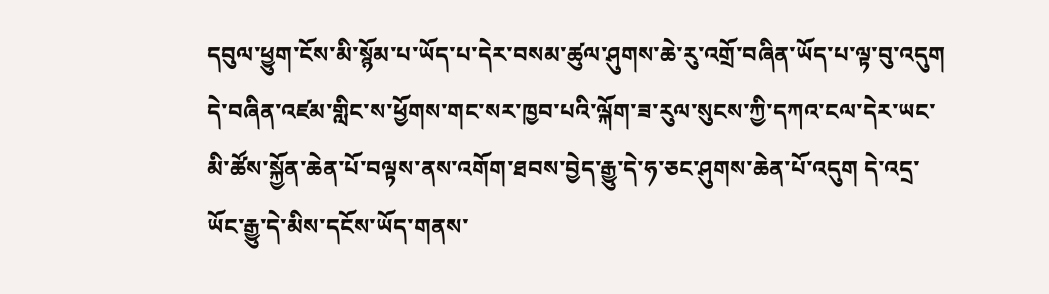དབུལ་ཕྱུག་ངོས་མི་སྙོམ་པ་ཡོད་པ་དེར་བསམ་ཚུལ་ཤུགས་ཆེ་རུ་འགྲོ་བཞིན་ཡོད་པ་ལྟ་བུ་འདུག དེ་བཞིན་འཛམ་གླིང་ས་ཕྱོགས་གང་སར་ཁྱབ་པའི་ལྐོག་ཟ་རུལ་སུངས་ཀྱི་དཀའ་ངལ་དེར་ཡང་མི་ཚོས་སྐྱོན་ཆེན་པོ་བལྟས་ནས་འགོག་ཐབས་བྱེད་རྒྱུ་དེ་ཧ་ཅང་ཤུགས་ཆེན་པོ་འདུག དེ་འདྲ་ཡོང་རྒྱུ་དེ་མིས་དངོས་ཡོད་གནས་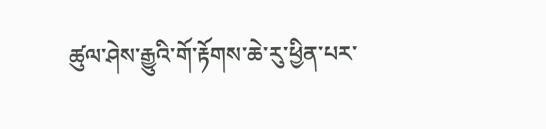ཚུལ་ཤེས་རྒྱུའི་གོ་རྟོགས་ཆེ་རུ་ཕྱིན་པར་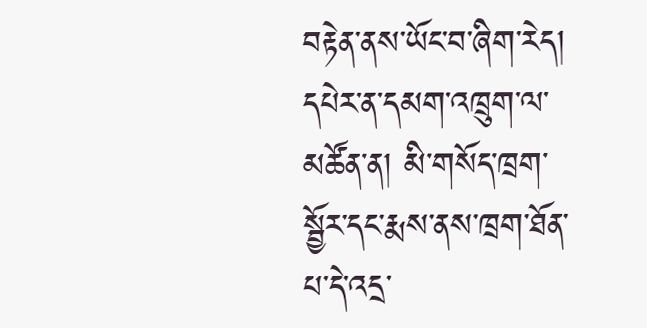བརྟེན་ནས་ཡོང་བ་ཞིག་རེད། དཔེར་ན་དམག་འཁྲུག་ལ་མཚོན་ན། མི་གསོད་ཁྲག་སྦྱོར་དང་རྨས་ནས་ཁྲག་ཐོན་པ་དེ་འདྲ་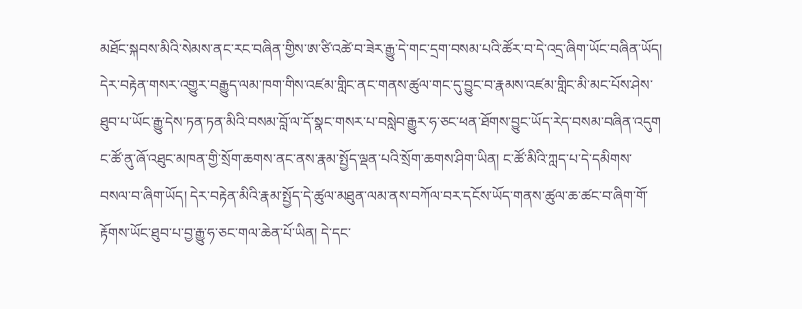མཐོང་སྐབས་མིའི་སེམས་ནང་རང་བཞིན་གྱིས་ཨ་ཙི་འཚེ་བ་ཟེར་རྒྱུ་དེ་གང་དྲག་བསམ་པའི་ཚོར་བ་དེ་འདྲ་ཞིག་ཡོང་བཞིན་ཡོད། དེར་བརྟེན་གསར་འགྱུར་བརྒྱུད་ལམ་ཁག་གིས་འཛམ་གླིང་ནང་གནས་ཚུལ་གང་དུ་བྱུང་བ་རྣམས་འཛམ་གླིང་མི་མང་པོས་ཤེས་ཐུབ་པ་ཡོང་རྒྱུ་དེས་ཏན་ཏན་མིའི་བསམ་བློ་ལ་དོ་སྣང་གསར་པ་བསླེབ་རྒྱུར་ཧ་ཅང་ཕན་ཐོགས་བྱུང་ཡོད་རེད་བསམ་བཞིན་འདུག
ང་ཚོ་ནུ་ཞོ་འཐུང་མཁན་གྱི་སྲོག་ཆགས་ནང་ནས་རྣམ་སྤྱོད་ལྡན་པའི་སྲོག་ཆགས་ཤིག་ཡིན། ང་ཚོ་མིའི་ཀླད་པ་དེ་དམིགས་བསལ་བ་ཞིག་ཡོད། དེར་བརྟེན་མིའི་རྣམ་སྤྱོད་དེ་ཚུལ་མཐུན་ལམ་ནས་བཀོལ་བར་དངོས་ཡོད་གནས་ཚུལ་ཆ་ཚང་བ་ཞིག་གོ་རྟོགས་ཡོང་ཐུབ་པ་བྱ་རྒྱུ་ཧ་ཅང་གལ་ཆེན་པོ་ཡིན། དེ་དང་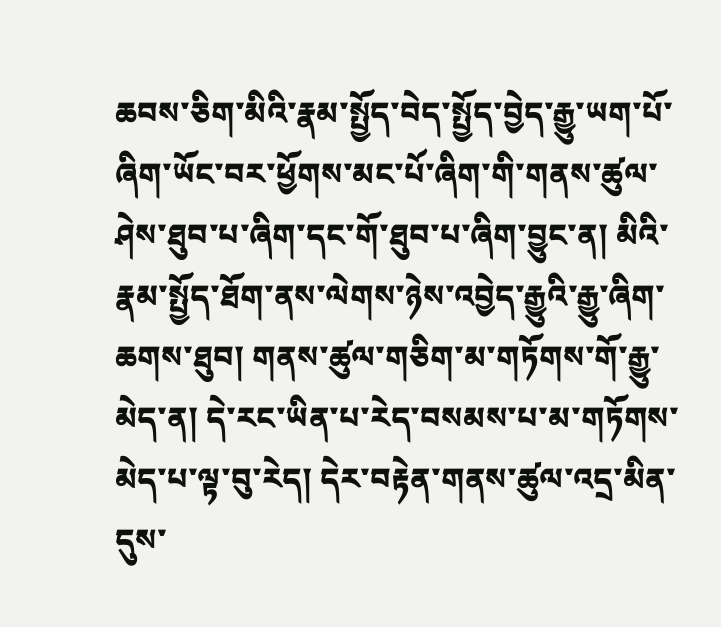ཆབས་ཅིག་མིའི་རྣམ་སྤྱོད་བེད་སྤྱོད་བྱེད་རྒྱུ་ཡག་པོ་ཞིག་ཡོང་བར་ཕྱོགས་མང་པོ་ཞིག་གི་གནས་ཚུལ་ཤེས་ཐུབ་པ་ཞིག་དང་གོ་ཐུབ་པ་ཞིག་བྱུང་ན། མིའི་རྣམ་སྤྱོད་ཐོག་ནས་ལེགས་ཉེས་འབྱེད་རྒྱུའི་རྒྱུ་ཞིག་ཆགས་ཐུབ། གནས་ཚུལ་གཅིག་མ་གཏོགས་གོ་རྒྱུ་མེད་ན། དེ་རང་ཡིན་པ་རེད་བསམས་པ་མ་གཏོགས་མེད་པ་ལྟ་བུ་རེད། དེར་བརྟེན་གནས་ཚུལ་འདྲ་མིན་དུས་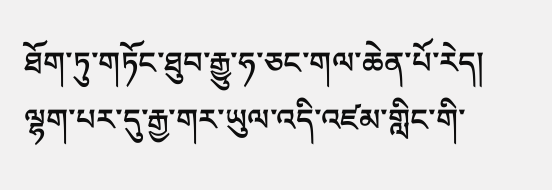ཐོག་ཏུ་གཏོང་ཐུབ་རྒྱུ་ཧ་ཅང་གལ་ཆེན་པོ་རེད། ལྷག་པར་དུ་རྒྱ་གར་ཡུལ་འདི་འཛམ་གླིང་གི་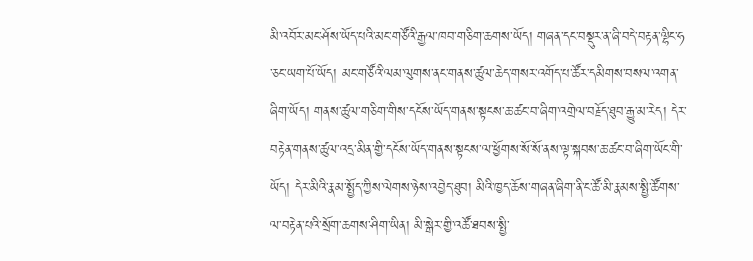མི་འབོར་མང་ཤོས་ཡོད་པའི་མང་གཙོའི་རྒྱལ་ཁབ་གཅིག་ཆགས་ཡོད། གཞན་དང་བསྡུར་ན་ཞི་བདེ་བརྟན་ལྷིང་ཧ
་ཅང་ཡག་པོ་ཡོད། མང་གཙོའི་ལམ་ལུགས་ནང་གནས་ཚུལ་ཆེད་གསར་འགོད་པ་ཚོར་དམིགས་བསལ་འགན་ཞིག་ཡོད། གནས་ཚུལ་གཅིག་གིས་དངོས་ཡོད་གནས་སྟངས་ཆ་ཚང་བ་ཞིག་འགྲེལ་བརྗོད་ཐུབ་རྒྱུ་མ་རེད། དེར་བརྟེན་གནས་ཚུལ་འདྲ་མིན་གྱི་དངོས་ཡོད་གནས་སྟངས་ལ་ཕྱོགས་སོ་སོ་ནས་ལྟ་སྐབས་ཆ་ཚང་བ་ཞིག་ཡོང་གི་ཡོད། དེར་མིའི་རྣམ་སྤྱོད་ཀྱིས་ལེགས་ཉེས་འབྱེད་ཐུབ། མིའི་ཁྱད་ཆོས་གཞན་ཞིག་ནི་ང་ཚོ་མི་རྣམས་སྤྱི་ཚོགས་ལ་བརྟེན་པའི་སྲོག་ཆགས་ཤིག་ཡིན། མི་སྒེར་གྱི་འཚོ་ཐབས་སྤྱི་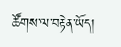ཚོགས་ལ་བརྟེན་ཡོད།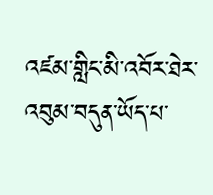འཛམ་གླིང་མི་འབོར་ཐེར་འབུམ་བདུན་ཡོད་པ་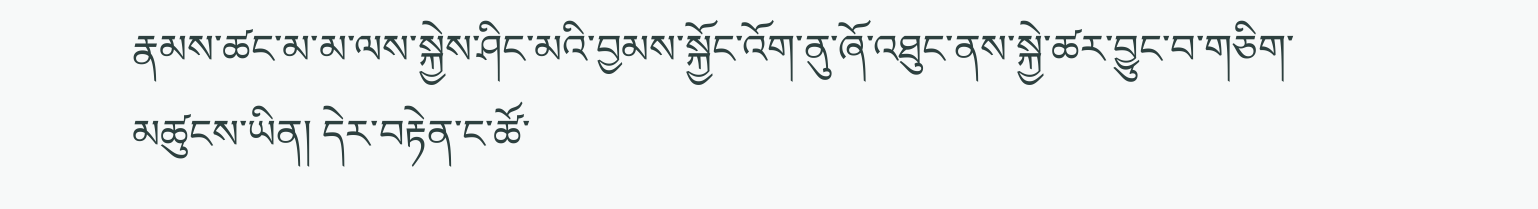རྣམས་ཚང་མ་མ་ལས་སྐྱེས་ཤིང་མའི་བྱམས་སྐྱོང་འོག་ནུ་ཞོ་འཐུང་ནས་སྐྱེ་ཚར་བྱུང་བ་གཅིག་མཚུངས་ཡིན། དེར་བརྟེན་ང་ཚོ་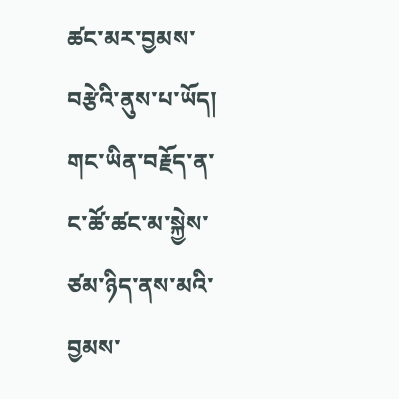ཚང་མར་བྱམས་བརྩེའི་ནུས་པ་ཡོད། གང་ཡིན་བརྗོད་ན་ང་ཚོ་ཚང་མ་སྐྱེས་ཙམ་ཉིད་ནས་མའི་བྱམས་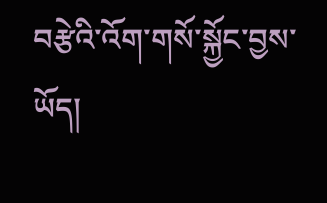བརྩེའི་འོག་གསོ་སྐྱོང་བྱས་ཡོད།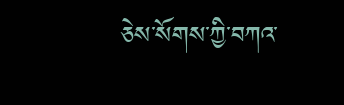ཅེས་སོགས་ཀྱི་བཀའ་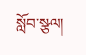སློབ་སྩལ།